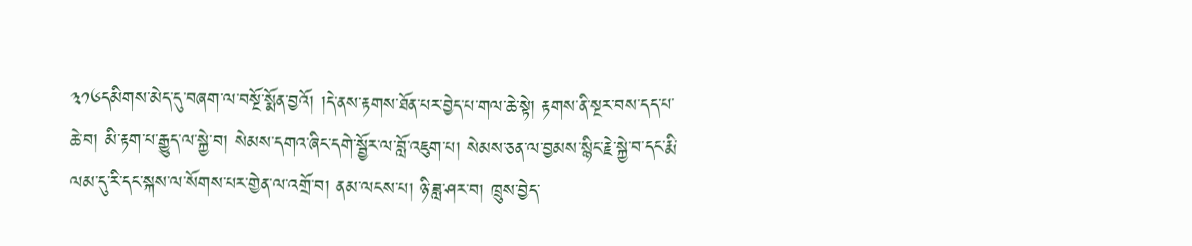༣༡༦དམིགས་མེད་དུ་བཞག་ལ་བསྔོ་སྨོན་བྱའོ། །དེ་ནས་རྟགས་ཐོན་པར་བྱེད་པ་གལ་ཆེ་སྟེ། རྟགས་ནི་སྔར་བས་དད་པ་ཆེ་བ། མི་རྟག་པ་རྒྱུད་ལ་སྐྱེ་བ། སེམས་དགའ་ཞིང་དགེ་སྦྱོར་ལ་བློ་འཇུག་པ། སེམས་ཅན་ལ་བྱམས་སྙིང་རྗེ་སྐྱེ་བ་དང་རྨི་ལམ་དུ་རི་དང་སྐས་ལ་སོགས་པར་གྱེན་ལ་འགྲོ་བ། ནམ་ལངས་པ། ཉི་ཟླ་ཤར་བ། ཁྲུས་བྱེད་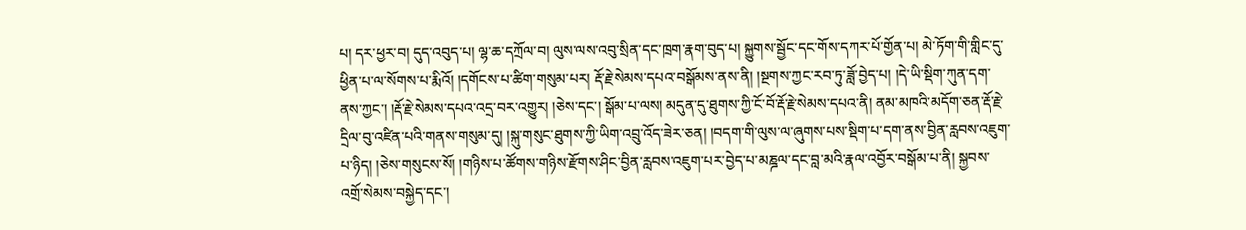པ། དར་ཕྱར་བ། དུད་འབུད་པ། ལྷ་ཆ་དཀྲོལ་བ། ལུས་ལས་འབུ་སྲིན་དང་ཁྲག་རྣག་བུད་པ། སྐྱུགས་སྦྱོང་དང་གོས་དཀར་པོ་གྱོན་པ། མེ་ཏོག་གི་གླིང་དུ་ཕྱིན་པ་ལ་སོགས་པ་རྨིའོ། །དགོངས་པ་ཚིག་གསུམ་པར། རྡོ་རྗེ་སེམས་དཔའ་བསྒོམས་ནས་ནི། །སྔགས་ཀྱང་རབ་ཏུ་ཟློ་བྱེད་པ། །དེ་ཡི་སྡིག་ཀུན་དག་ནས་ཀྱང་། །རྡོ་རྗེ་སེམས་དཔའ་འདྲ་བར་འགྱུར། །ཅེས་དང་། སྒོམ་པ་ལས། མདུན་དུ་ཐུགས་ཀྱི་ངོ་བོ་རྡོ་རྗེ་སེམས་དཔའ་ནི། ནམ་མཁའི་མདོག་ཅན་རྡོ་རྗེ་དྲིལ་བུ་འཛིན་པའི་གནས་གསུམ་དུ། །སྐུ་གསུང་ཐུགས་ཀྱི་ཡིག་འབྲུ་འོད་ཟེར་ཅན། །བདག་གི་ལུས་ལ་ཞུགས་པས་སྡིག་པ་དག་ནས་བྱིན་རླབས་འཇུག་པ་ཉིད། །ཅེས་གསུངས་སོ། །གཉིས་པ་ཚོགས་གཉིས་རྫོགས་ཤིང་བྱིན་རླབས་འཇུག་པར་བྱེད་པ་མཎྜལ་དང་བླ་མའི་རྣལ་འབྱོར་བསྒོམ་པ་ནི། སྐྱབས་འགྲོ་སེམས་བསྐྱེད་དང་།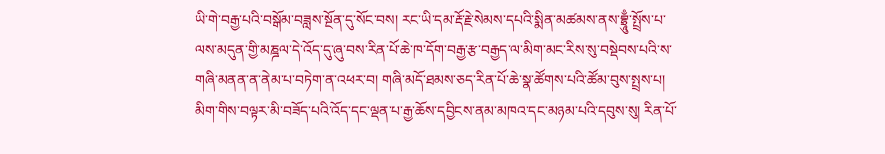ཡི་གེ་བརྒྱ་པའི་བསྒོམ་བཟླས་སྔོན་དུ་སོང་བས། རང་ཡི་དམ་རྡོ་རྗེ་སེམས་དཔའི་སྨིན་མཚམས་ནས་བྷྲཱུྃ་སྤྲོས་པ་ལས་མདུན་གྱི་མཎྜལ་དེ་འོད་དུ་ཞུ་བས་རིན་པོ་ཆེ་ཁ་དོག་བརྒྱ་རྩ་བརྒྱད་ལ་མིག་མང་རིས་སུ་བསྡེབས་པའི་ས་གཞི་མནན་ན་ནེམ་པ་བཏེག་ན་འཕར་བ། གཞི་མདོ་ཐམས་ཅད་རིན་པོ་ཆེ་སྣ་ཚོགས་པའི་ཚོམ་བུས་སྤྲས་པ། མིག་གིས་བལྟར་མི་བཟོད་པའི་འོད་དང་ལྡན་པ་རྒྱ་ཆོས་དབྱིངས་ནམ་མཁའ་དང་མཉམ་པའི་དབུས་སུ། རིན་པོ་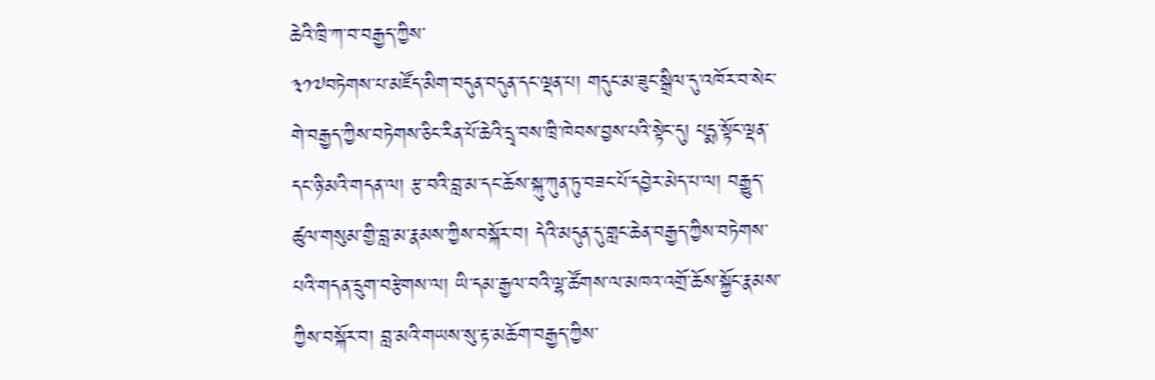ཆེའི་ཁྲི་ཀ་བ་བརྒྱད་ཀྱིས་
༣༡༧བཏེགས་པ་མཛོད་མིག་བདུན་བདུན་དང་ལྡན་པ། གདུང་མ་ཟུང་སྒྲིལ་དུ་འཁོར་བ་སེང་གེ་བརྒྱད་ཀྱིས་བཏེགས་ཅིང་རིན་པོ་ཆེའི་དྲྭ་བས་ཁྲི་ཁེབས་བྱས་པའི་སྟེང་དུ། པདྨ་སྟོང་ལྡན་དང་ཉི་མའི་གདན་ལ། རྩ་བའི་བླ་མ་དང་ཆོས་སྐུ་ཀུན་ཏུ་བཟང་པོ་དབྱེར་མེད་པ་ལ། བརྒྱུད་ཚུལ་གསུམ་གྱི་བླ་མ་རྣམས་ཀྱིས་བསྐོར་བ། དེའི་མདུན་དུ་གླང་ཆེན་བརྒྱད་ཀྱིས་བཏེགས་པའི་གདན་དྲུག་བརྩེགས་ལ། ཡི་དམ་རྒྱལ་བའི་ལྷ་ཚོགས་ལ་མཁའ་འགྲོ་ཆོས་སྐྱོང་རྣམས་ཀྱིས་བསྐོར་བ། བླ་མའི་གཡས་སུ་རྟ་མཆོག་བརྒྱད་ཀྱིས་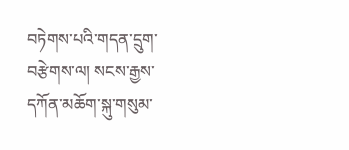བཏེགས་པའི་གདན་དྲུག་བརྩེགས་ལ། སངས་རྒྱས་དཀོན་མཆོག་སྐུ་གསུམ་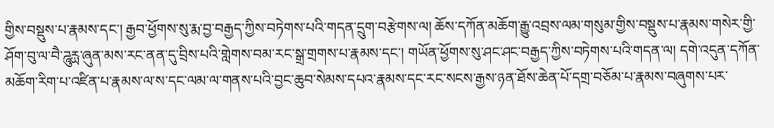གྱིས་བསྡུས་པ་རྣམས་དང་། རྒྱབ་ཕྱོགས་སུ་རྨ་བྱ་བརྒྱད་ཀྱིས་བཏེགས་པའི་གདན་དྲུག་བརྩེགས་ལ། ཆོས་དཀོན་མཆོག་རྒྱུ་འབྲས་ལམ་གསུམ་གྱིས་བསྡུས་པ་རྣམས་གསེར་གྱི་ཤོག་བུ་ལ་བཻ་ཌཱུརྻ་ཞུན་མས་རང་ནན་དུ་བྲིས་པའི་གླེགས་བམ་རང་སྒྲ་གྲགས་པ་རྣམས་དང་། གཡོན་ཕྱོགས་སུ་ཤང་ཤང་བརྒྱད་ཀྱིས་བཏེགས་པའི་གདན་ལ། དགེ་འདུན་དཀོན་མཆོག་རིག་པ་འཛིན་པ་རྣམས་ལ་ས་དང་ལམ་ལ་གནས་པའི་བྱང་ཆུབ་སེམས་དཔའ་རྣམས་དང་རང་སངས་རྒྱས་ཉན་ཐོས་ཆེན་པོ་དགྲ་བཅོམ་པ་རྣམས་བཞུགས་པར་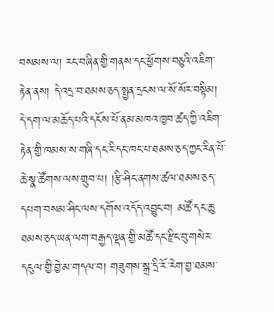བསམས་ལ། རང་བཞིན་གྱི་གནས་དང་ཕྱོགས་བཅུའི་འཇིག་རྟེན་ནས། དེ་འདྲ་བ་ཐམས་ཅད་སྤྱན་དྲངས་ལ་སོ་སོར་བསྟིམ། དེ་དག་ལ་མཆོད་པའི་དངོས་པོ་ནམ་མཁའ་ཁྱབ་ཚད་ཀྱི་འཇིག་རྟེན་གྱི་ཁམས་ས་གཞི་དང་རི་དང་ཁང་པ་ཐམས་ཅད་ཀྱང་རིན་པོ་ཆེ་སྣ་ཚོགས་ལས་གྲུབ་པ། །རྩི་ཤིང་ནགས་ཚལ་ཐམས་ཅད་དཔག་བསམ་ཤིང་ལས་དགོས་འདོད་འབྱུང་བ། མཚོ་དང་ཆུ་ཐམས་ཅད་ཡན་ལག་བརྒྱད་ལྡན་གྱི་མཚོ་དང་རྫིང་བུ་གསེར་དངུལ་གྱི་བྱེ་མ་གདལ་བ། གཟུགས་སྒྲ་དྲི་རོ་རེག་བྱ་ཐམས་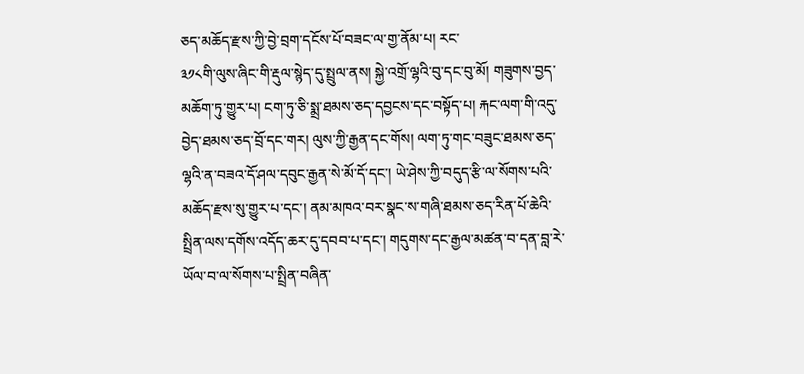ཅད་མཆོད་རྫས་ཀྱི་བྱེ་བྲག་དངོས་པོ་བཟང་ལ་གྱ་ནོམ་པ། རང་
༣༡༨གི་ལུས་ཞིང་གི་རྡུལ་སྙེད་དུ་སྤྲུལ་ནས། སྐྱེ་འགྲོ་ལྷའི་བུ་དང་བུ་མོ། གཟུགས་བྱད་མཆོག་ཏུ་གྱུར་པ། ངག་ཏུ་ཅི་སྨྲ་ཐམས་ཅད་དབྱངས་དང་བསྟོད་པ། རྐང་ལག་གི་འདུ་བྱེད་ཐམས་ཅད་བྲོ་དང་གར། ལུས་ཀྱི་རྒྱན་དང་གོས། ལག་ཏུ་གང་བཟུང་ཐམས་ཅད་ལྷའི་ན་བཟའ་དོ་ཤལ་དབུང་རྒྱན་སེ་མོ་དོ་དང་། ཡེ་ཤེས་ཀྱི་བདུད་རྩི་ལ་སོགས་པའི་མཆོད་རྫས་སུ་གྱུར་པ་དང་། ནམ་མཁའ་བར་སྣང་ས་གཞི་ཐམས་ཅད་རིན་པོ་ཆེའི་སྤྲིན་ལས་དགོས་འདོད་ཆར་དུ་དབབ་པ་དང་། གདུགས་དང་རྒྱལ་མཚན་བ་དན་བླ་རེ་ཡོལ་བ་ལ་སོགས་པ་སྤྲིན་བཞིན་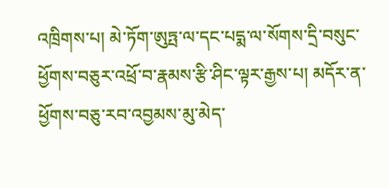འཁྲིགས་པ། མེ་ཏོག་ཨུཏྤ་ལ་དང་པདྨ་ལ་སོགས་དྲི་བསུང་ཕྱོགས་བཅུར་འཕྲོ་བ་རྣམས་རྩི་ཤིང་ལྟར་རྒྱས་པ། མདོར་ན་ཕྱོགས་བཅུ་རབ་འབྱམས་མུ་མེད་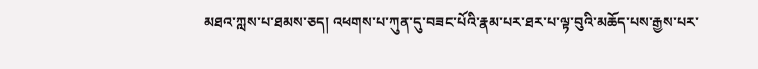མཐའ་ཀླས་པ་ཐམས་ཅད། འཕགས་པ་ཀུན་དུ་བཟང་པོའི་རྣམ་པར་ཐར་པ་ལྟ་བུའི་མཆོད་པས་རྒྱས་པར་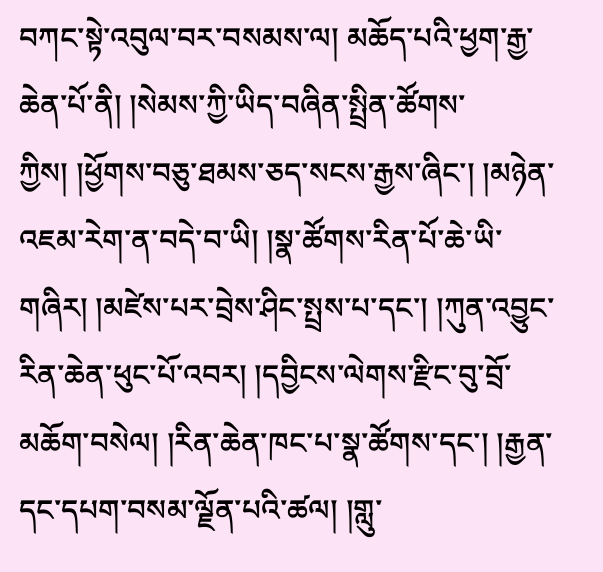བཀང་སྟེ་འབུལ་བར་བསམས་ལ། མཆོད་པའི་ཕྱག་རྒྱ་ཆེན་པོ་ནི། །སེམས་ཀྱི་ཡིད་བཞིན་སྤྲིན་ཚོགས་ཀྱིས། །ཕྱོགས་བཅུ་ཐམས་ཅད་སངས་རྒྱས་ཞིང་། །མཉེན་འཇམ་རེག་ན་བདེ་བ་ཡི། །སྣ་ཚོགས་རིན་པོ་ཆེ་ཡི་གཞིར། །མཛེས་པར་བྲེས་ཤིང་སྤྲས་པ་དང་། །ཀུན་འབྱུང་རིན་ཆེན་ཕུང་པོ་འབར། །དབྱིངས་ལེགས་རྫིང་བུ་བྲོ་མཆོག་བསེལ། །རིན་ཆེན་ཁང་པ་སྣ་ཚོགས་དང་། །རྒྱན་དང་དཔག་བསམ་ལྗོན་པའི་ཚལ། །གླུ་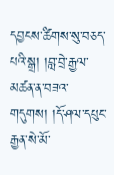དབྱངས་ཚིགས་སུ་བཅད་པའི་སྒྲ། །བླ་བྲེ་རྒྱལ་མཚན་ན་བཟའ་གདུགས། །དོ་ཤལ་དཔུང་རྒྱན་སེ་མོ་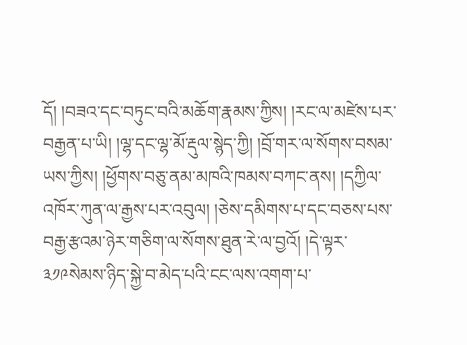དོ། །བཟའ་དང་བཏུང་བའི་མཆོག་རྣམས་ཀྱིས། །རང་ལ་མཛེས་པར་བརྒྱན་པ་ཡི། །ལྷ་དང་ལྷ་མོ་རྡུལ་སྙེད་ཀྱི། །བྲོ་གར་ལ་སོགས་བསམ་ཡས་ཀྱིས། །ཕྱོགས་བཅུ་ནམ་མཁའི་ཁམས་བཀང་ནས། །དཀྱིལ་འཁོར་ཀུན་ལ་རྒྱས་པར་འབུལ། །ཅེས་དམིགས་པ་དང་བཅས་པས་བརྒྱ་རྩའམ་ཉེར་གཅིག་ལ་སོགས་ཐུན་རེ་ལ་བྱའོ། །དེ་ལྟར་
༣༡༩སེམས་ཉིད་སྐྱེ་བ་མེད་པའི་ངང་ལས་འགག་པ་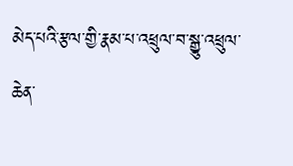མེད་པའི་རྩལ་གྱི་རྣམ་པ་འཕྲུལ་བ་སྒྱུ་འཕྲུལ་ཆེན་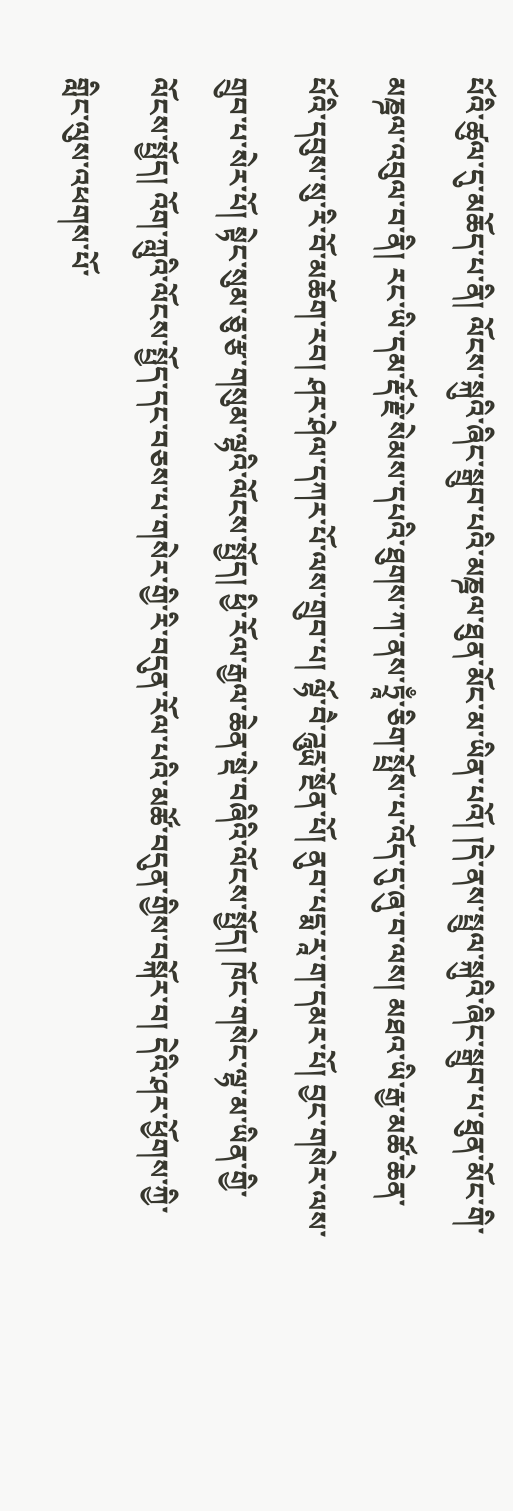པོའི་ཚུལ་དུ་མཆོད་པ་ནི། ལོངས་སྐུའི་ཞིང་སྒྲུབ་པའི་མཎྜལ་ཐུན་མོང་མ་ཡིན་པའོ། །དེ་ནས་སྤྲུལ་སྐུའི་ཞིང་སྒྲུབ་པ་ཐུན་མོང་གི་མཎྜལ་འབུལ་བ་ནི། རང་ཡི་དམ་རྡོ་རྗེ་སེམས་དཔའི་ཐུགས་ཀ་ནས་ཏྲཱྃ་ཅིག་སྤྲོས་པ་འོད་དུ་ཞུ་བ་ལས། མཐའ་ཡི་རྒྱ་མཚོ་ཆེན་པོའི་དབུས་སུ་རི་བོ་མཆོག་རབ། ཤར་ཤེལ་དཀར་པོ་ལས་གྲུབ་པ། ལྷོ་བཻ་ཌཱུརྻ་སྔོན་པོ། ནུབ་པདྨ་རཱ་ག་དམར་པོ། བྱང་གསེར་ལས་གྲུབ་པ་སེར་པོ། སྟེང་སུམ་ཅུ་རྩ་གསུམ་ལྷའི་ལོངས་སྤྱོད། ཕྱི་རོལ་རྒྱལ་ཆེན་སྡེ་བཞིའི་ལོངས་སྤྱོད། ཁོང་གསེང་ལྷ་མ་ཡིན་གྱི་ལོངས་སྤྱོད། འོག་ཀླུའི་ལོངས་སྤྱོད་དང་བཅས་པ་གསེར་གྱི་རི་བདུན་རོལ་པའི་མཚོ་བདུན་གྱིས་བསྐོར་བ། དེའི་ཤར་ཕྱོགས་ཀྱི་གླིང་ལུས་འཕགས་པོ་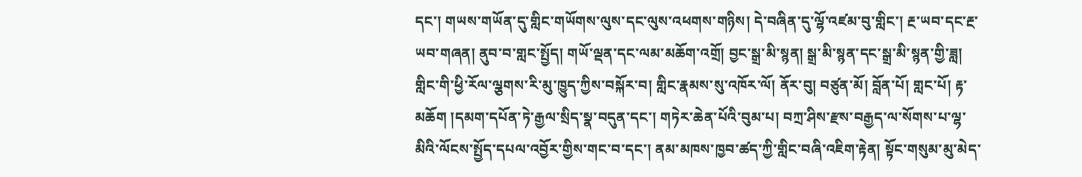དང་། གཡས་གཡོན་དུ་གླིང་གཡོགས་ལུས་དང་ལུས་འཕགས་གཉིས། དེ་བཞིན་དུ་ལྷོ་འཛམ་བུ་གླིང་། རྔ་ཡབ་དང་རྔ་ཡབ་གཞན། ནུབ་བ་གླང་སྤྱོད། གཡོ་ལྡན་དང་ལམ་མཆོག་འགྲོ། བྱང་སྒྲ་མི་སྙན། སྒྲ་མི་སྙན་དང་སྒྲ་མི་སྙན་གྱི་ཟླ། གླིང་གི་ཕྱི་རོལ་ལྕགས་རི་མུ་ཁྱུད་ཀྱིས་བསྐོར་བ། གླིང་རྣམས་སུ་འཁོར་ལོ། ནོར་བུ། བཙུན་མོ། བློན་པོ། གླང་པོ། རྟ་མཆོག །དམག་དཔོན་ཏེ་རྒྱལ་སྲིད་སྣ་བདུན་དང་། གཏེར་ཆེན་པོའི་བུམ་པ། བཀྲ་ཤིས་རྫས་བརྒྱད་ལ་སོགས་པ་ལྷ་མིའི་ལོངས་སྤྱོད་དཔལ་འབྱོར་གྱིས་གང་བ་དང་། ནམ་མཁས་ཁྱབ་ཚད་ཀྱི་གླིང་བཞི་འཇིག་རྟེན། སྟོང་གསུམ་མུ་མེད་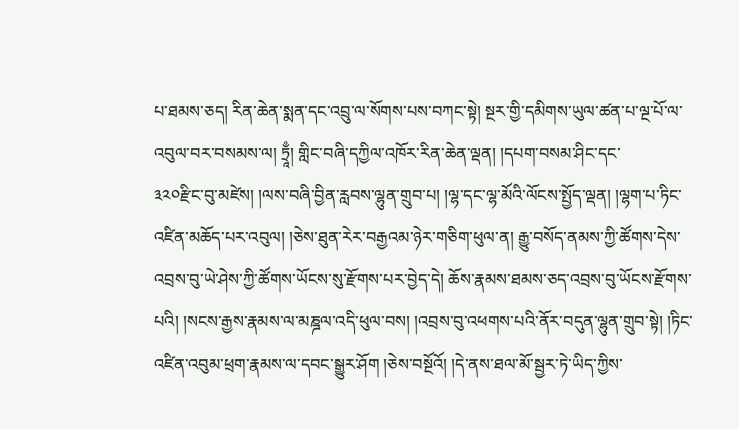པ་ཐམས་ཅད། རིན་ཆེན་སྨན་དང་འབྲུ་ལ་སོགས་པས་བཀང་སྟེ། སྔར་གྱི་དམིགས་ཡུལ་ཚན་པ་ལྔ་པོ་ལ་འབུལ་བར་བསམས་ལ། ཏྲཱྃ། གླིང་བཞི་དཀྱིལ་འཁོར་རིན་ཆེན་ལྡན། །དཔག་བསམ་ཤིང་དང་
༣༢༠རྫིང་བུ་མཛེས། །ལས་བཞི་བྱིན་རླབས་ལྷུན་གྲུབ་པ། །ལྷ་དང་ལྷ་མོའི་ལོངས་སྤྱོད་ལྡན། །ལྷག་པ་ཏིང་འཛིན་མཆོད་པར་འབུལ། །ཅེས་ཐུན་རེར་བརྒྱའམ་ཉེར་གཅིག་ཕུལ་ན། རྒྱུ་བསོད་ནམས་ཀྱི་ཚོགས་དེས་འབྲས་བུ་ཡེ་ཤེས་ཀྱི་ཚོགས་ཡོངས་སུ་རྫོགས་པར་བྱེད་དེ། ཆོས་རྣམས་ཐམས་ཅད་འབྲས་བུ་ཡོངས་རྫོགས་པའི། །སངས་རྒྱས་རྣམས་ལ་མཎྜལ་འདི་ཕུལ་བས། །འབྲས་བུ་འཕགས་པའི་ནོར་བདུན་ལྷུན་གྲུབ་སྟེ། །ཏིང་འཛིན་འབུམ་ཕྲག་རྣམས་ལ་དབང་སྒྱུར་ཤོག །ཅེས་བསྔོའོ། །དེ་ནས་ཐལ་མོ་སྦྱར་ཏེ་ཡིད་ཀྱིས་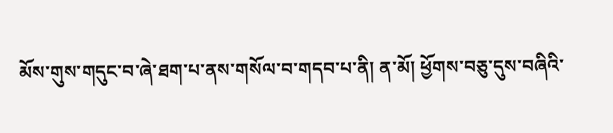མོས་གུས་གདུང་བ་ཞེ་ཐག་པ་ནས་གསོལ་བ་གདབ་པ་ནི། ན་མོ། ཕྱོགས་བཅུ་དུས་བཞིའི་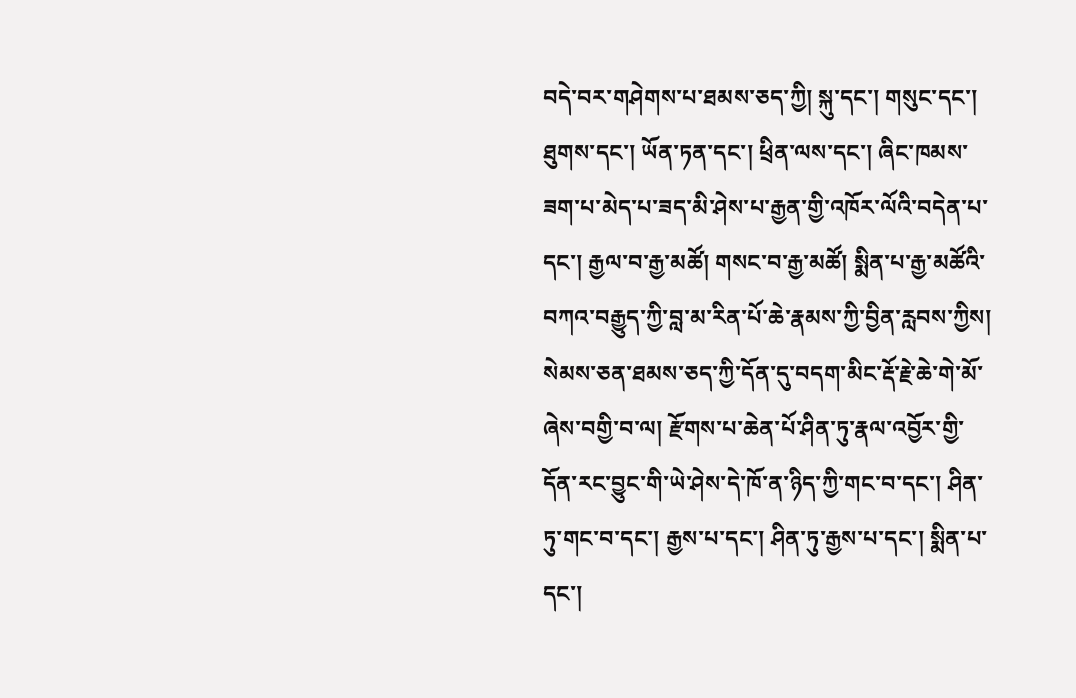བདེ་བར་གཤེགས་པ་ཐམས་ཅད་ཀྱི། སྐུ་དང་། གསུང་དང་། ཐུགས་དང་། ཡོན་ཏན་དང་། ཕྲིན་ལས་དང་། ཞིང་ཁམས་ཟག་པ་མེད་པ་ཟད་མི་ཤེས་པ་རྒྱན་གྱི་འཁོར་ལོའི་བདེན་པ་དང་། རྒྱལ་བ་རྒྱ་མཚོ། གསང་བ་རྒྱ་མཚོ། སྨིན་པ་རྒྱ་མཚོའི་བཀའ་བརྒྱུད་ཀྱི་བླ་མ་རིན་པོ་ཆེ་རྣམས་ཀྱི་བྱིན་རླབས་ཀྱིས། སེམས་ཅན་ཐམས་ཅད་ཀྱི་དོན་དུ་བདག་མིང་རྡོ་རྗེ་ཆེ་གེ་མོ་ཞེས་བགྱི་བ་ལ། རྫོགས་པ་ཆེན་པོ་ཤིན་ཏུ་རྣལ་འབྱོར་གྱི་དོན་རང་བྱུང་གི་ཡེ་ཤེས་དེ་ཁོ་ན་ཉིད་ཀྱི་གང་བ་དང་། ཤིན་ཏུ་གང་བ་དང་། རྒྱས་པ་དང་། ཤིན་ཏུ་རྒྱས་པ་དང་། སྨིན་པ་དང་།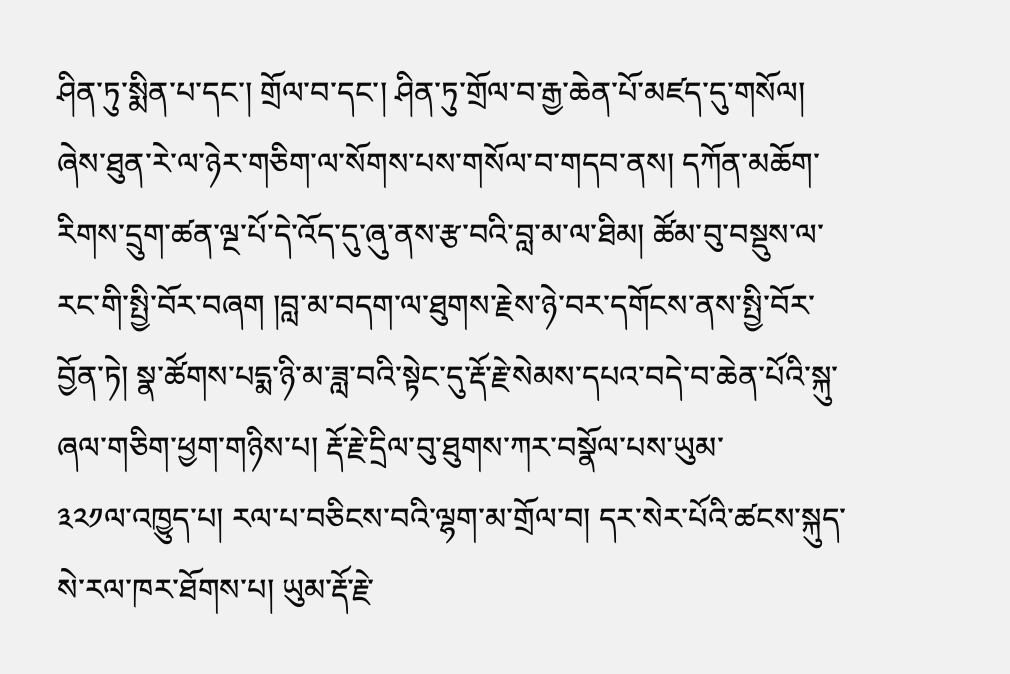ཤིན་ཏུ་སྨིན་པ་དང་། གྲོལ་བ་དང་། ཤིན་ཏུ་གྲོལ་བ་རྒྱ་ཆེན་པོ་མཛད་དུ་གསོལ། ཞེས་ཐུན་རེ་ལ་ཉེར་གཅིག་ལ་སོགས་པས་གསོལ་བ་གདབ་ནས། དཀོན་མཆོག་རིགས་དྲུག་ཚན་ལྔ་པོ་དེ་འོད་དུ་ཞུ་ནས་རྩ་བའི་བླ་མ་ལ་ཐིམ། ཚོམ་བུ་བསྡུས་ལ་རང་གི་སྤྱི་བོར་བཞག །བླ་མ་བདག་ལ་ཐུགས་རྗེས་ཉེ་བར་དགོངས་ནས་སྤྱི་བོར་བྱོན་ཏེ། སྣ་ཚོགས་པདྨ་ཉི་མ་ཟླ་བའི་སྟེང་དུ་རྡོ་རྗེ་སེམས་དཔའ་བདེ་བ་ཆེན་པོའི་སྐུ་ཞལ་གཅིག་ཕྱག་གཉིས་པ། རྡོ་རྗེ་དྲིལ་བུ་ཐུགས་ཀར་བསྣོལ་པས་ཡུམ་
༣༢༡ལ་འཁྱུད་པ། རལ་པ་བཅིངས་བའི་ལྷག་མ་གྲོལ་བ། དར་སེར་པོའི་ཚངས་སྐུད་སེ་རལ་ཁར་ཐོགས་པ། ཡུམ་རྡོ་རྗེ་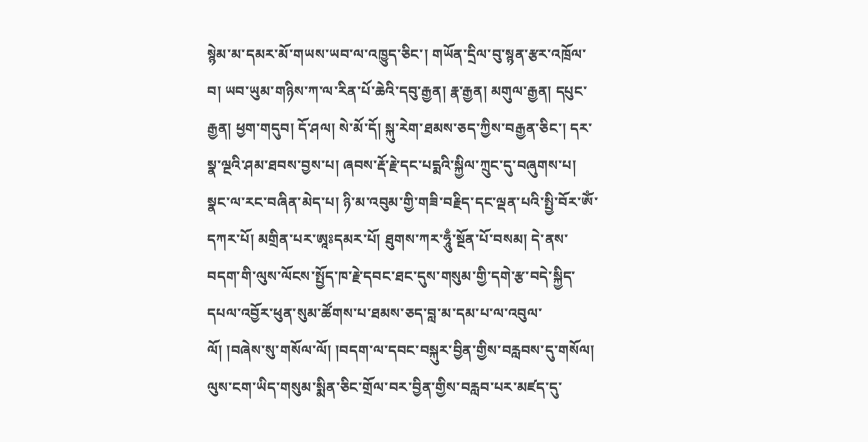སྙེམ་མ་དམར་མོ་གཡས་ཡབ་ལ་འཁྱུད་ཅིང་། གཡོན་དྲིལ་བུ་སྙན་རྩར་འཁྲོལ་བ། ཡབ་ཡུམ་གཉིས་ཀ་ལ་རིན་པོ་ཆེའི་དབུ་རྒྱན། རྣ་རྒྱན། མགུལ་རྒྱན། དཔུང་རྒྱན། ཕྱག་གདུབ། དོ་ཤལ། སེ་མོ་དོ། སྐུ་རེག་ཐམས་ཅད་ཀྱིས་བརྒྱན་ཅིང་། དར་སྣ་ལྔའི་ཤམ་ཐབས་བྱས་པ། ཞབས་རྡོ་རྗེ་དང་པདྨའི་སྐྱིལ་ཀྲུང་དུ་བཞུགས་པ། སྣང་ལ་རང་བཞིན་མེད་པ། ཉི་མ་འབུམ་གྱི་གཟི་བརྗིད་དང་ལྡན་པའི་སྤྱི་བོར་ༀ་དཀར་པོ། མགྲིན་པར་ཨཱཿདམར་པོ། ཐུགས་ཀར་ཧཱུྃ་སྔོན་པོ་བསམ། དེ་ནས་བདག་གི་ལུས་ལོངས་སྤྱོད་ཁ་རྗེ་དབང་ཐང་དུས་གསུམ་གྱི་དགེ་རྩ་བདེ་སྐྱིད་དཔལ་འབྱོར་ཕུན་སུམ་ཚོགས་པ་ཐམས་ཅད་བླ་མ་དམ་པ་ལ་འབུལ་ལོ། །བཞེས་སུ་གསོལ་ལོ། །བདག་ལ་དབང་བསྐུར་བྱིན་གྱིས་བརླབས་དུ་གསོལ། ལུས་ངག་ཡིད་གསུམ་སྨིན་ཅིང་གྲོལ་བར་བྱིན་གྱིས་བརླབ་པར་མཛད་དུ་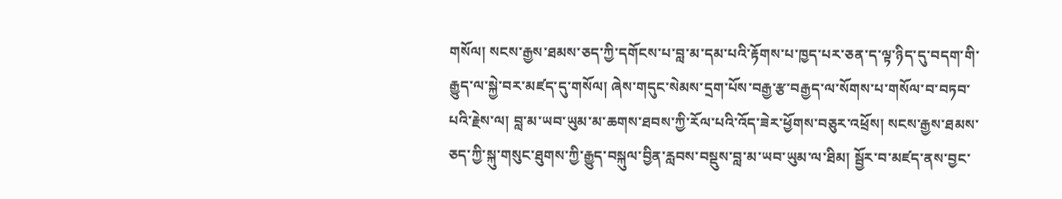གསོལ། སངས་རྒྱས་ཐམས་ཅད་ཀྱི་དགོངས་པ་བླ་མ་དམ་པའི་རྟོགས་པ་ཁྱད་པར་ཅན་ད་ལྟ་ཉིད་དུ་བདག་གི་རྒྱུད་ལ་སྐྱེ་བར་མཛད་དུ་གསོལ། ཞེས་གདུང་སེམས་དྲག་པོས་བརྒྱ་རྩ་བརྒྱད་ལ་སོགས་པ་གསོལ་བ་བཏབ་པའི་རྗེས་ལ། བླ་མ་ཡབ་ཡུམ་མ་ཆགས་ཐབས་ཀྱི་རོལ་པའི་འོད་ཟེར་ཕྱོགས་བཅུར་འཕྲོས། སངས་རྒྱས་ཐམས་ཅད་ཀྱི་སྐུ་གསུང་ཐུགས་ཀྱི་རྒྱུད་བསྐུལ་བྱིན་རླབས་བསྡུས་བླ་མ་ཡབ་ཡུམ་ལ་ཐིམ། སྦྱོར་བ་མཛད་ནས་བྱང་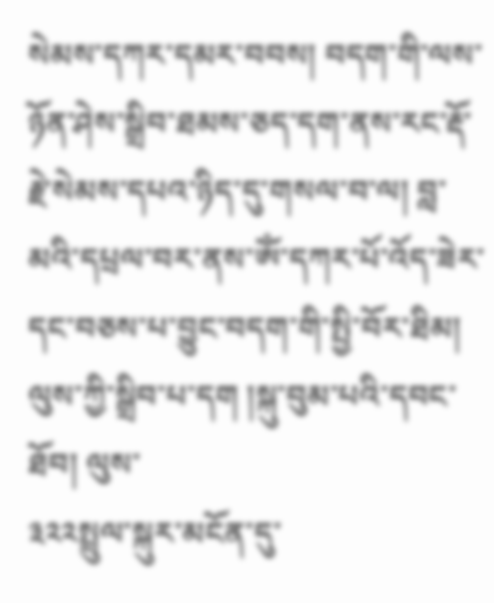སེམས་དཀར་དམར་བབས། བདག་གི་ལས་ཉོན་ཤེས་སྒྲིབ་ཐམས་ཅད་དག་ནས་རང་རྡོ་རྗེ་སེམས་དཔའ་ཉིད་དུ་གསལ་བ་ལ། བླ་མའི་དཔྲལ་བར་ནས་ༀ་དཀར་པོ་འོད་ཟེར་དང་བཅས་པ་བྱུང་བདག་གི་སྤྱི་བོར་ཐིམ། ལུས་ཀྱི་སྒྲིབ་པ་དག །སྐུ་བུམ་པའི་དབང་ཐོབ། ལུས་
༣༢༢སྤྲུལ་སྐུར་མངོན་དུ་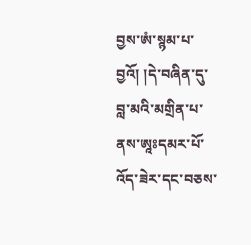བྱས་ཨཾ་སྙམ་པ་བྱའོ། །དེ་བཞིན་དུ་བླ་མའི་མགྲིན་པ་ནས་ཨཱཿདམར་པོ་འོད་ཟེར་དང་བཅས་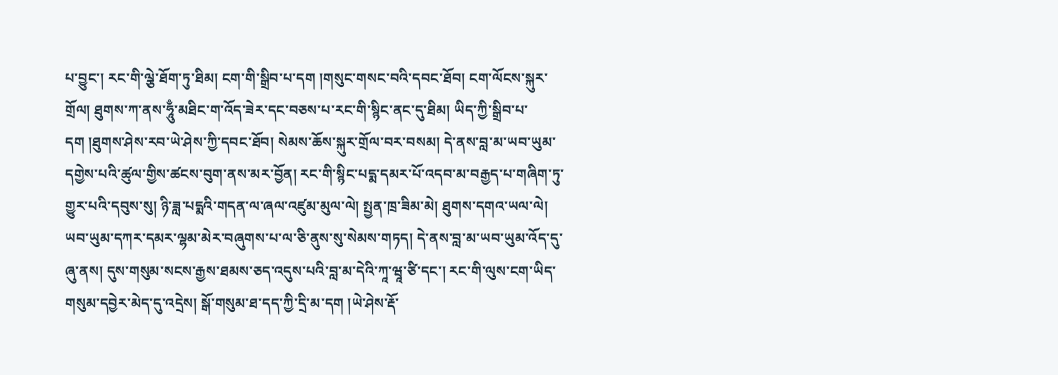པ་བྱུང་། རང་གི་ལྕེ་ཐོག་ཏུ་ཐིམ། ངག་གི་སྒྲིབ་པ་དག །གསུང་གསང་བའི་དབང་ཐོབ། ངག་ལོངས་སྐུར་གྲོལ། ཐུགས་ཀ་ནས་ཧཱུྃ་མཐིང་ག་འོད་ཟེར་དང་བཅས་པ་རང་གི་སྙིང་ནང་དུ་ཐིམ། ཡིད་ཀྱི་སྒྲིབ་པ་དག །ཐུགས་ཤེས་རབ་ཡེ་ཤེས་ཀྱི་དབང་ཐོབ། སེམས་ཆོས་སྐུར་གྲོལ་བར་བསམ། དེ་ནས་བླ་མ་ཡབ་ཡུམ་དགྱེས་པའི་ཚུལ་གྱིས་ཚངས་བུག་ནས་མར་བྱོན། རང་གི་སྙིང་པདྨ་དམར་པོ་འདབ་མ་བརྒྱད་པ་གཞིག་ཏུ་གྱུར་པའི་དབུས་སུ། ཉི་ཟླ་པདྨའི་གདན་ལ་ཞལ་འཛུམ་མུལ་ལེ། སྤྱན་ཁྲ་ཟིམ་མེ། ཐུགས་དགའ་ཡལ་ལེ། ཡབ་ཡུམ་དཀར་དམར་ལྷམ་མེར་བཞུགས་པ་ལ་ཅི་ནུས་སུ་སེམས་གཏད། དེ་ནས་བླ་མ་ཡབ་ཡུམ་འོད་དུ་ཞུ་ནས། དུས་གསུམ་སངས་རྒྱས་ཐམས་ཅད་འདུས་པའི་བླ་མ་དེའི་ཀཱ་ཝཱ་ཙི་དང་། རང་གི་ལུས་ངག་ཡིད་གསུམ་དབྱེར་མེད་དུ་འདྲེས། སྒོ་གསུམ་ཐ་དད་ཀྱི་དྲི་མ་དག །ཡེ་ཤེས་རྡོ་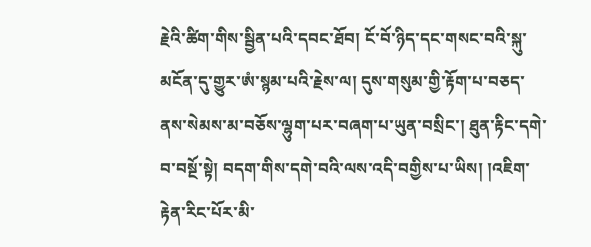རྗེའི་ཚིག་གིས་སྦྱིན་པའི་དབང་ཐོབ། ངོ་བོ་ཉིད་དང་གསང་བའི་སྐུ་མངོན་དུ་གྱུར་ཨཾ་སྙམ་པའི་རྗེས་ལ། དུས་གསུམ་གྱི་རྟོག་པ་བཅད་ནས་སེམས་མ་བཅོས་ལྷུག་པར་བཞག་པ་ཡུན་བསྲིང་། ཐུན་རྟིང་དགེ་བ་བསྔོ་སྟེ། བདག་གིས་དགེ་བའི་ལས་འདི་བགྱིས་པ་ཡིས། །འཇིག་རྟེན་རིང་པོར་མི་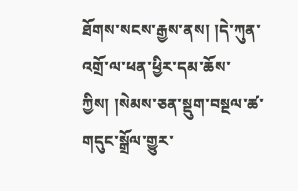ཐོགས་སངས་རྒྱས་ནས། །དེ་ཀུན་འགྲོ་ལ་ཕན་ཕྱིར་དམ་ཆོས་ཀྱིས། །སེམས་ཅན་སྡུག་བསྔལ་ཚ་གདུང་སྒྲོལ་གྱུར་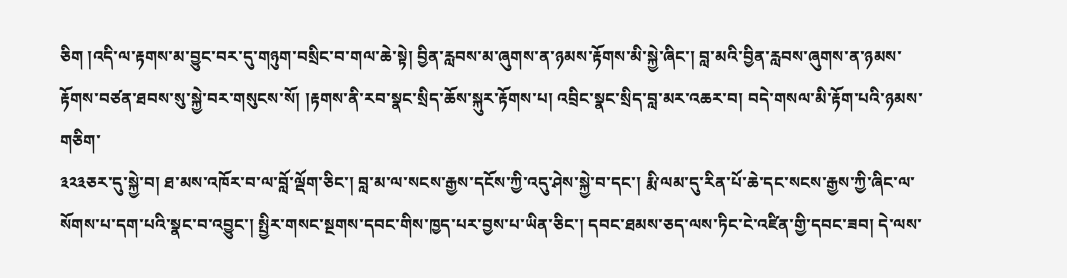ཅིག །འདི་ལ་རྟགས་མ་བྱུང་བར་དུ་གཉུག་བསྲིང་བ་གལ་ཆེ་སྟེ། བྱིན་རླབས་མ་ཞུགས་ན་ཉམས་རྟོགས་མི་སྐྱེ་ཞིང་། བླ་མའི་བྱིན་རླབས་ཞུགས་ན་ཉམས་རྟོགས་བཙན་ཐབས་སུ་སྐྱེ་བར་གསུངས་སོ། །རྟགས་ནི་རབ་སྣང་སྲིད་ཆོས་སྐུར་རྟོགས་པ། འབྲིང་སྣང་སྲིད་བླ་མར་འཆར་བ། བདེ་གསལ་མི་རྟོག་པའི་ཉམས་གཅིག་
༣༢༣ཅར་དུ་སྐྱེ་བ། ཐ་མས་འཁོར་བ་ལ་བློ་ལྡོག་ཅིང་། བླ་མ་ལ་སངས་རྒྱས་དངོས་ཀྱི་འདུ་ཤེས་སྐྱེ་བ་དང་། རྨི་ལམ་དུ་རིན་པོ་ཆེ་དང་སངས་རྒྱས་ཀྱི་ཞིང་ལ་སོགས་པ་དག་པའི་སྣང་བ་འབྱུང་། སྤྱིར་གསང་སྔགས་དབང་གིས་ཁྱད་པར་བྱས་པ་ཡིན་ཅིང་། དབང་ཐམས་ཅད་ལས་ཏིང་ངེ་འཛིན་གྱི་དབང་ཟབ། དེ་ལས་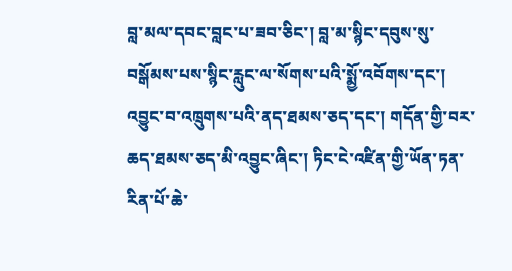བླ་མལ་དབང་བླང་པ་ཟབ་ཅིང་། བླ་མ་སྙིང་དབུས་སུ་བསྒོམས་པས་སྙིང་རླུང་ལ་སོགས་པའི་སྨྱོ་འབོགས་དང་། འབྱུང་བ་འཁྲུགས་པའི་ནད་ཐམས་ཅད་དང་། གདོན་གྱི་བར་ཆད་ཐམས་ཅད་མི་འབྱུང་ཞིང་། ཏིང་ངེ་འཛིན་གྱི་ཡོན་ཏན་རིན་པོ་ཆེ་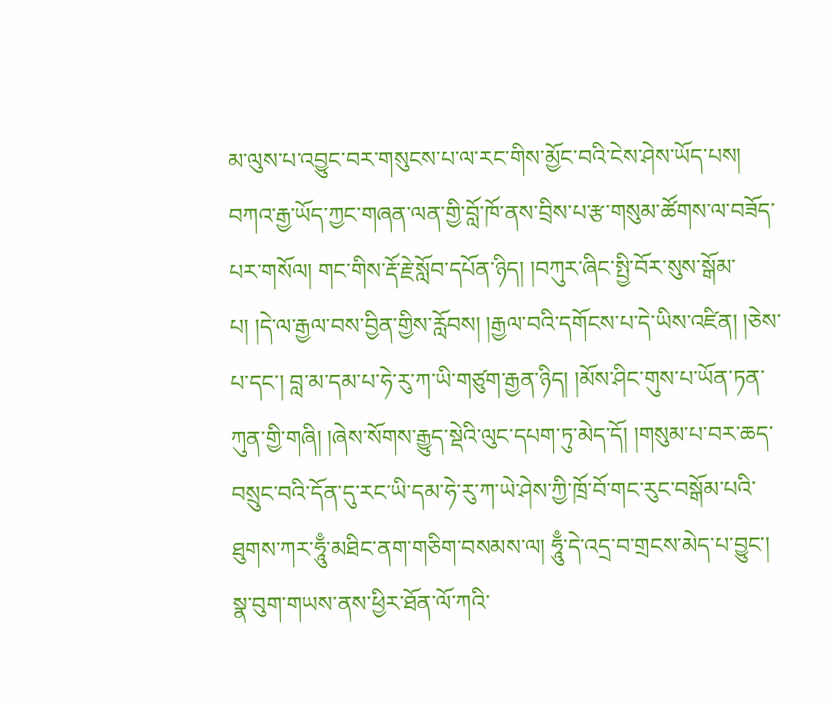མ་ལུས་པ་འབྱུང་བར་གསུངས་པ་ལ་རང་གིས་མྱོང་བའི་ངེས་ཤེས་ཡོད་པས། བཀའ་རྒྱ་ཡོད་ཀྱང་གཞན་ལན་གྱི་བློ་ཁོ་ནས་བྲིས་པ་རྩ་གསུམ་ཚོགས་ལ་བཟོད་པར་གསོལ། གང་གིས་རྡོ་རྗེ་སློབ་དཔོན་ཉིད། །བཀུར་ཞིང་སྤྱི་བོར་སུས་སྒོམ་པ། །དེ་ལ་རྒྱལ་བས་བྱིན་གྱིས་རློབས། །རྒྱལ་བའི་དགོངས་པ་དེ་ཡིས་འཛིན། །ཅེས་པ་དང་། བླ་མ་དམ་པ་ཧེ་རུ་ཀ་ཡི་གཙུག་རྒྱན་ཉིད། །མོས་ཤིང་གུས་པ་ཡོན་ཏན་ཀུན་གྱི་གཞི། །ཞེས་སོགས་རྒྱུད་སྡེའི་ལུང་དཔག་ཏུ་མེད་དོ། །གསུམ་པ་བར་ཆད་བསྲུང་བའི་དོན་དུ་རང་ཡི་དམ་ཧེ་རུ་ཀ་ཡེ་ཤེས་ཀྱི་ཁྲོ་བོ་གང་རུང་བསྒོམ་པའི་ཐུགས་ཀར་ཧཱུྃ་མཐིང་ནག་གཅིག་བསམས་ལ། ཧཱུྃ་དེ་འདྲ་བ་གྲངས་མེད་པ་བྱུང་། སྣ་བུག་གཡས་ནས་ཕྱིར་ཐོན་ལོ་ཀའི་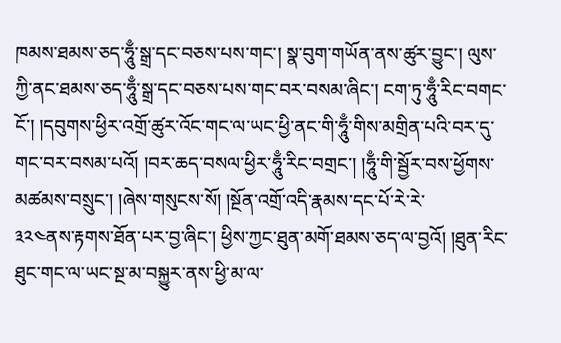ཁམས་ཐམས་ཅད་ཧཱུྃ་སྒྲ་དང་བཅས་པས་གང་། སྣ་བུག་གཡོན་ནས་ཚུར་བྱུང་། ལུས་ཀྱི་ནང་ཐམས་ཅད་ཧཱུྃ་སྒྲ་དང་བཅས་པས་གང་བར་བསམ་ཞིང་། ངག་ཏུ་ཧཱུྃ་རིང་བགང་ངོ་། །དབུགས་ཕྱིར་འགྲོ་ཚུར་འོང་གང་ལ་ཡང་ཕྱི་ནང་གི་ཧཱུྃ་གིས་མགྲིན་པའི་བར་དུ་གང་བར་བསམ་པའོ། །བར་ཆད་བསལ་ཕྱིར་ཧཱུྃ་རིང་བགྲང་། །ཧཱུྃ་གི་སྦྱོར་བས་ཕྱོགས་མཚམས་བསྲུང་། །ཞེས་གསུངས་སོ། །སྔོན་འགྲོ་འདི་རྣམས་དང་པོ་རེ་རེ་
༣༢༤ནས་རྟགས་ཐོན་པར་བྱ་ཞིང་། ཕྱིས་ཀྱང་ཐུན་མགོ་ཐམས་ཅད་ལ་བྱའོ། །ཐུན་རིང་ཐུང་གང་ལ་ཡང་སྔ་མ་བསྐྱུར་ནས་ཕྱི་མ་ལ་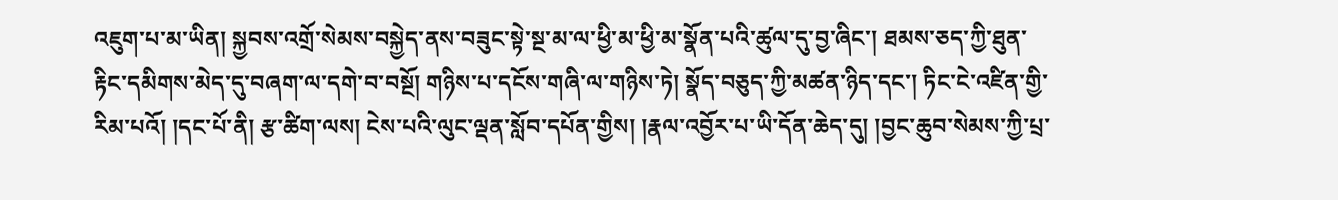འཇུག་པ་མ་ཡིན། སྐྱབས་འགྲོ་སེམས་བསྐྱེད་ནས་བཟུང་སྟེ་སྔ་མ་ལ་ཕྱི་མ་ཕྱི་མ་སྣོན་པའི་ཚུལ་དུ་བྱ་ཞིང་། ཐམས་ཅད་ཀྱི་ཐུན་རྟིང་དམིགས་མེད་དུ་བཞག་ལ་དགེ་བ་བསྔོ། གཉིས་པ་དངོས་གཞི་ལ་གཉིས་ཏེ། སྣོད་བཅུད་ཀྱི་མཚན་ཉིད་དང་། ཏིང་ངེ་འཛིན་གྱི་རིམ་པའོ། །དང་པོ་ནི། རྩ་ཚིག་ལས། ངེས་པའི་ལུང་ལྡན་སློབ་དཔོན་གྱིས། །རྣལ་འབྱོར་པ་ཡི་དོན་ཆེད་དུ། །བྱང་ཆུབ་སེམས་ཀྱི་པྲ་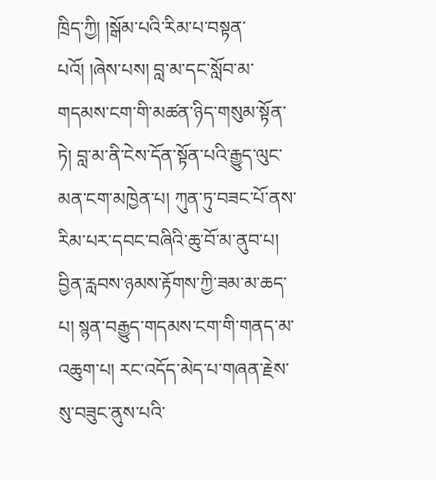ཁྲིད་ཀྱི། །སྒོམ་པའི་རིམ་པ་བསྟན་པའོ། །ཞེས་པས། བླ་མ་དང་སློབ་མ་གདམས་ངག་གི་མཚན་ཉིད་གསུམ་སྟོན་ཏེ། བླ་མ་ནི་ངེས་དོན་སྟོན་པའི་རྒྱུད་ལུང་མན་ངག་མཁྱེན་པ། ཀུན་ཏུ་བཟང་པོ་ནས་རིམ་པར་དབང་བཞིའི་ཆུ་བོ་མ་ནུབ་པ། བྱིན་རླབས་ཉམས་རྟོགས་ཀྱི་ཟམ་མ་ཆད་པ། སྙན་བརྒྱུད་གདམས་ངག་གི་གནད་མ་འཆུག་པ། རང་འདོད་མེད་པ་གཞན་རྗེས་སུ་བཟུང་ནུས་པའི་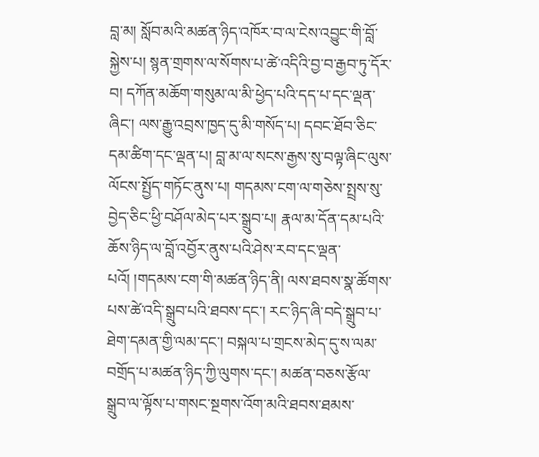བླ་མ། སློབ་མའི་མཚན་ཉིད་འཁོར་བ་ལ་ངེས་འབྱུང་གི་བློ་སྐྱེས་པ། སྙན་གྲགས་ལ་སོགས་པ་ཚེ་འདིའི་བྱ་བ་རྒྱབ་ཏུ་དོར་བ། དཀོན་མཆོག་གསུམ་ལ་མི་ཕྱེད་པའི་དད་པ་དང་ལྡན་ཞིང་། ལས་རྒྱུ་འབྲས་ཁྱད་དུ་མི་གསོད་པ། དབང་ཐོབ་ཅིང་དམ་ཚིག་དང་ལྡན་པ། བླ་མ་ལ་སངས་རྒྱས་སུ་བལྟ་ཞིང་ལུས་ལོངས་སྤྱོད་གཏོང་ནུས་པ། གདམས་ངག་ལ་གཅེས་སྤྲས་སུ་བྱེད་ཅིང་ཕྱི་བཤོལ་མེད་པར་སྒྲུབ་པ། རྣལ་མ་དོན་དམ་པའི་ཆོས་ཉིད་ལ་བློ་འབྱོར་ནུས་པའི་ཤེས་རབ་དང་ལྡན་པའོ། །གདམས་ངག་གི་མཚན་ཉིད་ནི། ལས་ཐབས་སྣ་ཚོགས་པས་ཚེ་འདི་སྒྲུབ་པའི་ཐབས་དང་། རང་ཉིད་ཞི་བདེ་སྒྲུབ་པ་ཐེག་དམན་གྱི་ལམ་དང་། བསྐལ་པ་གྲངས་མེད་དུ་ས་ལམ་བགྲོད་པ་མཚན་ཉིད་ཀྱི་ལུགས་དང་། མཚན་བཅས་རྩོལ་སྒྲུབ་ལ་ལྟོས་པ་གསང་སྔགས་འོག་མའི་ཐབས་ཐམས་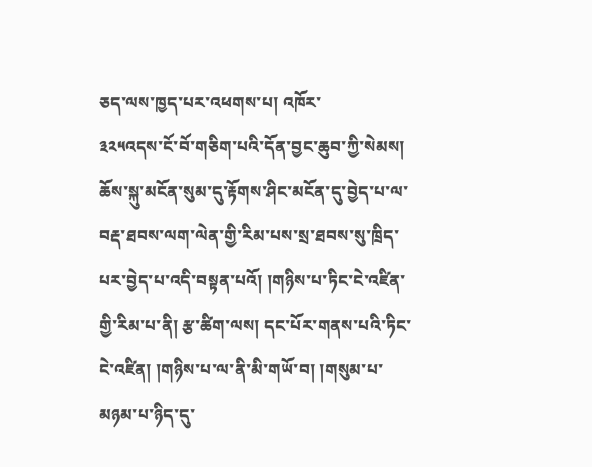ཅད་ལས་ཁྱད་པར་འཕགས་པ། འཁོར་
༣༢༥འདས་ངོ་བོ་གཅིག་པའི་དོན་བྱང་ཆུབ་ཀྱི་སེམས། ཆོས་སྐུ་མངོན་སུམ་དུ་རྟོགས་ཤིང་མངོན་དུ་བྱེད་པ་ལ་བརྡ་ཐབས་ལག་ལེན་གྱི་རིམ་པས་སྲ་ཐབས་སུ་ཁྲིད་པར་བྱེད་པ་འདི་བསྟན་པའོ། །གཉིས་པ་ཏིང་ངེ་འཛིན་གྱི་རིམ་པ་ནི། རྩ་ཚིག་ལས། དང་པོར་གནས་པའི་ཏིང་ངེ་འཛིན། །གཉིས་པ་ལ་ནི་མི་གཡོ་བ། །གསུམ་པ་མཉམ་པ་ཉིད་དུ་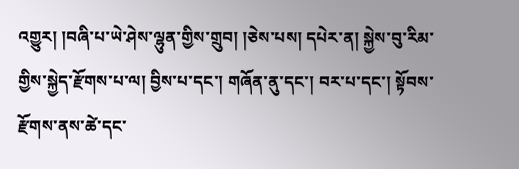འགྱུར། །བཞི་པ་ཡེ་ཤེས་ལྷུན་གྱིས་གྲུབ། །ཅེས་པས། དཔེར་ན། སྐྱེས་བུ་རིམ་གྱིས་སྐྱེད་རྫོགས་པ་ལ། བྱིས་པ་དང་། གཞོན་ནུ་དང་། བར་པ་དང་། སྟོབས་རྫོགས་ནས་ཚེ་དང་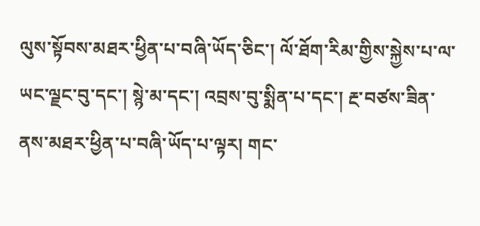ལུས་སྟོབས་མཐར་ཕྱིན་པ་བཞི་ཡོད་ཅིང་། ལོ་ཐོག་རིམ་གྱིས་སྐྱེས་པ་ལ་ཡང་ལྗང་བུ་དང་། སྙེ་མ་དང་། འབྲས་བུ་སྨིན་པ་དང་། རྔ་བཙས་ཟིན་ནས་མཐར་ཕྱིན་པ་བཞི་ཡོད་པ་ལྟར། གང་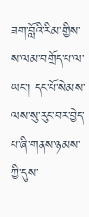ཟག་བློའི་རིམ་གྱིས་ས་ལམ་བགྲོད་པ་ལ་ཡང་། དང་པོ་སེམས་ལས་སུ་རུང་བར་བྱེད་པ་ཞི་གནས་ཉམས་ཀྱི་དུས་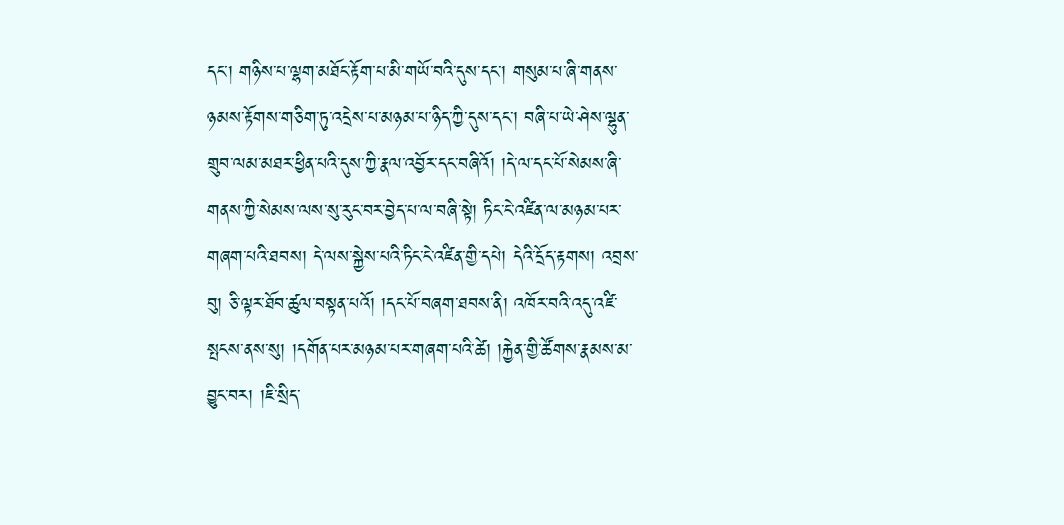དང་། གཉིས་པ་ལྷག་མཐོང་རྟོག་པ་མི་གཡོ་བའི་དུས་དང་། གསུམ་པ་ཞི་གནས་ཉམས་རྟོགས་གཅིག་ཏུ་འདྲེས་པ་མཉམ་པ་ཉིད་ཀྱི་དུས་དང་། བཞི་པ་ཡེ་ཤེས་ལྷུན་གྲུབ་ལམ་མཐར་ཕྱིན་པའི་དུས་ཀྱི་རྣལ་འབྱོར་དང་བཞིའོ། །དེ་ལ་དང་པོ་སེམས་ཞི་གནས་ཀྱི་སེམས་ལས་སུ་རུང་བར་བྱེད་པ་ལ་བཞི་སྟེ། ཏིང་ངེ་འཛིན་ལ་མཉམ་པར་གཞག་པའི་ཐབས། དེ་ལས་སྐྱེས་པའི་ཏིང་ངེ་འཛིན་གྱི་དཔེ། དེའི་དྲོད་རྟགས། འབྲས་བུ། ཅི་ལྟར་ཐོབ་ཚུལ་བསྟན་པའོ། །དང་པོ་བཞག་ཐབས་ནི། འཁོར་བའི་འདུ་འཛི་སྤངས་ནས་སུ། །དགོན་པར་མཉམ་པར་གཞག་པའི་ཚེ། །རྐྱེན་གྱི་ཚོགས་རྣམས་མ་བྱུང་བར། །ཇི་སྲིད་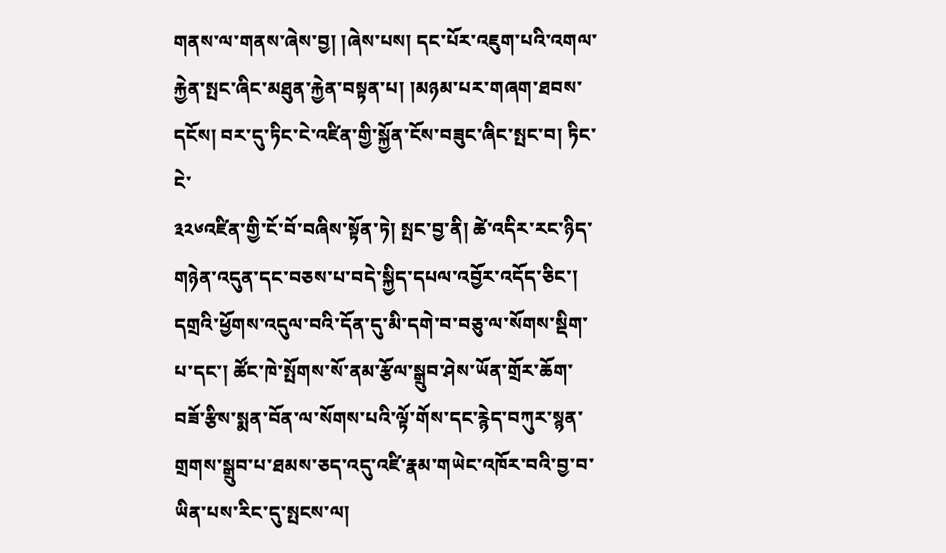གནས་ལ་གནས་ཞེས་བྱ། །ཞེས་པས། དང་པོར་འཇུག་པའི་འགལ་རྐྱེན་སྤང་ཞིང་མཐུན་རྐྱེན་བསྟན་པ། །མཉམ་པར་གཞག་ཐབས་དངོས། བར་དུ་ཏིང་ངེ་འཛིན་གྱི་སྐྱོན་ངོས་བཟུང་ཞིང་སྤང་བ། ཏིང་ངེ་
༣༢༦འཛིན་གྱི་ངོ་བོ་བཞིས་སྟོན་ཏེ། སྤང་བྱ་ནི། ཚེ་འདིར་རང་ཉིད་གཉེན་འདུན་དང་བཅས་པ་བདེ་སྐྱིད་དཔལ་འབྱོར་འདོད་ཅིང་། དགྲའི་ཕྱོགས་འདུལ་བའི་དོན་དུ་མི་དགེ་བ་བཅུ་ལ་སོགས་སྡིག་པ་དང་། ཚོང་ཁེ་སྤོགས་སོ་ནམ་རྩོལ་སྒྲུབ་ཤེས་ཡོན་གྲོར་ཆོག་བཟོ་རྩིས་སྨན་བོན་ལ་སོགས་པའི་ལྟོ་གོས་དང་རྙེད་བཀུར་སྙན་གྲགས་སྒྲུབ་པ་ཐམས་ཅད་འདུ་འཛི་རྣམ་གཡེང་འཁོར་བའི་བྱ་བ་ཡིན་པས་རིང་དུ་སྤངས་ལ།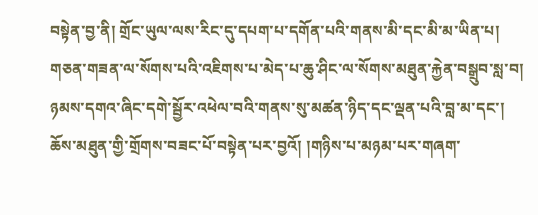བསྟེན་བྱ་ནི། གྲོང་ཡུལ་ལས་རིང་དུ་དཔག་པ་དགོན་པའི་གནས་མི་དང་མི་མ་ཡིན་པ། གཅན་གཟན་ལ་སོགས་པའི་འཇིགས་པ་མེད་པ་ཆུ་ཤིང་ལ་སོགས་མཐུན་རྐྱེན་བསྒྲུབ་སླ་བ། ཉམས་དགའ་ཞིང་དགེ་སྦྱོར་འཕེལ་བའི་གནས་སུ་མཚན་ཉིད་དང་ལྡན་པའི་བླ་མ་དང་། ཆོས་མཐུན་གྱི་གྲོགས་བཟང་པོ་བསྟེན་པར་བྱའོ། །གཉིས་པ་མཉམ་པར་གཞག་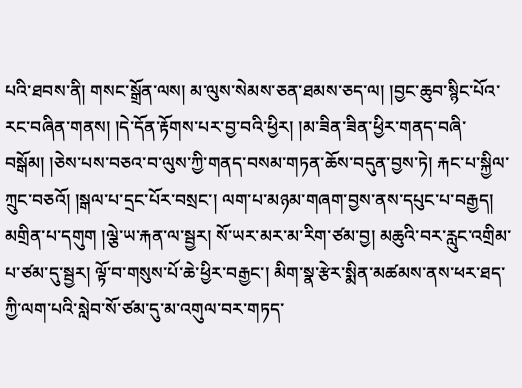པའི་ཐབས་ནི། གསང་སྒྲོན་ལས། མ་ལུས་སེམས་ཅན་ཐམས་ཅད་ལ། །བྱང་ཆུབ་སྙིང་པོའ་རང་བཞིན་གནས། །དེ་དོན་རྟོགས་པར་བྱ་བའི་ཕྱིར། །མ་ཟིན་ཟིན་ཕྱིར་གནད་བཞི་བསྒོམ། །ཅེས་པས་བཅའ་བ་ལུས་ཀྱི་གནད་བསམ་གཏན་ཆོས་བདུན་བྱས་ཏེ། རྐང་པ་སྐྱིལ་ཀྲུང་བཅའོ། །སྒལ་པ་དྲང་པོར་བསྲང་། ལག་པ་མཉམ་གཞག་བྱས་ནས་དཔུང་པ་བརྒྱད། མགྲིན་པ་དགུག །ལྕེ་ཡ་རྐན་ལ་སྦྱར། སོ་ཡར་མར་མ་རིག་ཙམ་བྱ། མཆུའི་བར་རླུང་འགྲིམ་པ་ཙམ་དུ་སྦྱར། ལྟོ་བ་གསུས་པོ་ཆེ་ཕྱིར་བརྒྱང་། མིག་སྣ་རྩེར་སྨིན་མཚམས་ནས་ཕར་ཐད་ཀྱི་ལག་པའི་སླེབ་སོ་ཙམ་དུ་མ་འགུལ་བར་གཏད་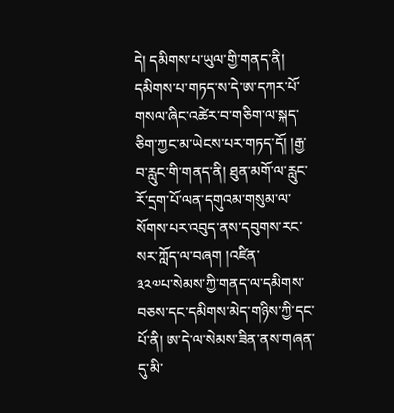དེ། དམིགས་པ་ཡུལ་གྱི་གནད་ནི། དམིགས་པ་གཏད་ས་དེ་ཨ་དཀར་པོ་གསལ་ཞིང་འཚེར་བ་གཅིག་ལ་སྐད་ཅིག་ཀྱང་མ་ཡེངས་པར་གཏད་དོ། །རྒྱ་བ་རླུང་གི་གནད་ནི། ཐུན་མགོ་ལ་རླུང་རོ་དྲག་པོ་ལན་དགུའམ་གསུམ་ལ་སོགས་པར་འབུད་ནས་དབུགས་རང་སར་ཀློད་ལ་བཞག །འཛིན་
༣༢༧པ་སེམས་ཀྱི་གནད་ལ་དམིགས་བཅས་དང་དམིགས་མེད་གཉིས་ཀྱི་དང་པོ་ནི། ཨ་དེ་ལ་སེམས་ཟིན་ནས་གཞན་དུ་མི་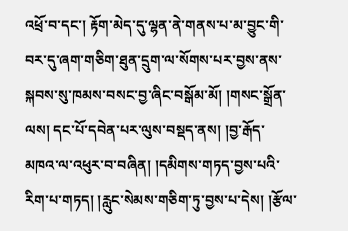འཕྲོ་བ་དང་། རྟོག་མེད་དུ་ལྷན་ནེ་གནས་པ་མ་བྱུང་གི་བར་དུ་ཞག་གཅིག་ཐུན་དྲུག་ལ་སོགས་པར་བྱས་ནས་སྐབས་སུ་ཁམས་བསང་བྱ་ཞིང་བསྒོམ་མོ། །གསང་སྒྲོན་ལས། དང་པོ་དབེན་པར་ལུས་བསྡད་ནས། །བྱ་རྒོད་མཁའ་ལ་འཕུར་བ་བཞིན། །དམིགས་གཏད་བྱས་པའི་རིག་པ་གཏད། །རླུང་སེམས་གཅིག་ཏུ་བྱས་པ་དེས། །རྩོལ་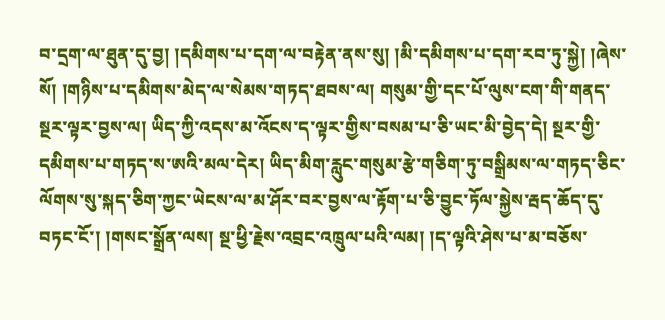བ་དྲག་ལ་ཐུན་དུ་བྱ། །དམིགས་པ་དག་ལ་བརྟེན་ནས་སུ། །མི་དམིགས་པ་དག་རབ་ཏུ་སྐྱེ། །ཞེས་སོ། །གཉིས་པ་དམིགས་མེད་ལ་སེམས་གཏད་ཐབས་ལ། གསུམ་གྱི་དང་པོ་ལུས་ངག་གི་གནད་སྔར་ལྟར་བྱས་ལ། ཡིད་ཀྱི་འདས་མ་འོངས་ད་ལྟར་གྱིས་བསམ་པ་ཅི་ཡང་མི་བྱེད་དེ། སྔར་གྱི་དམིགས་པ་གཏད་ས་ཨའི་མལ་དེར། ཡིད་མིག་རླུང་གསུམ་རྩེ་གཅིག་ཏུ་བསྒྲིམས་ལ་གཏད་ཅིང་ལོགས་སུ་སྐད་ཅིག་ཀྱང་ཡེངས་ལ་མ་ཤོར་བར་བྱས་ལ་རྟོག་པ་ཅི་བྱུང་ཏོལ་སྐྱེས་རྦད་ཆོད་དུ་བཏང་ངོ་། །གསང་སྒྲོན་ལས། སྔ་ཕྱི་རྗེས་འབྲང་འཁྲུལ་པའི་ལམ། །ད་ལྟའི་ཤེས་པ་མ་བཅོས་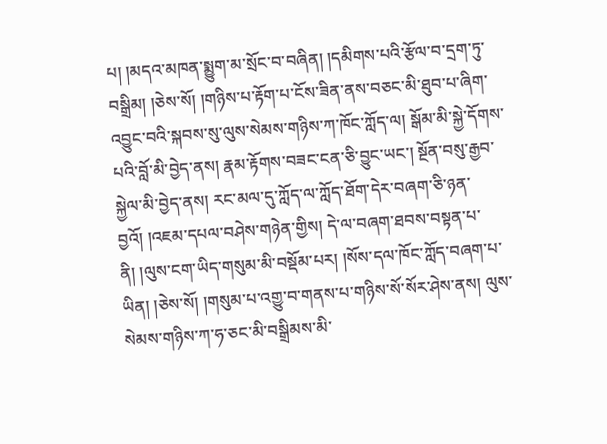པ། །མདའ་མཁན་སྨྱུག་མ་སྲོང་བ་བཞིན། །དམིགས་པའི་རྩོལ་བ་དྲག་ཏུ་བསྒྲིམ། །ཅེས་སོ། །གཉིས་པ་རྟོག་པ་ངོས་ཟིན་ནས་བཅང་མི་ཐུབ་པ་ཞིག་འབྱུང་བའི་སྐབས་སུ་ལུས་སེམས་གཉིས་ཀ་ཁོང་ཀློད་ལ། སྒོམ་མི་སྐྱེ་དོགས་པའི་བློ་མི་བྱེད་ནས། རྣམ་རྟོགས་བཟང་ངན་ཅི་བྱུང་ཡང་། སྔོན་བསུ་རྒྱབ་སྐྱེལ་མི་བྱེད་ནས། རང་མལ་དུ་ཀློད་ལ་ཀློད་ཐོག་དེར་བཞག་ཅི་ཉན་བྱའོ། །འཇམ་དཔལ་བཤེས་གཉེན་གྱིས། དེ་ལ་བཞག་ཐབས་བསྟན་པ་ནི། །ལུས་ངག་ཡིད་གསུམ་མི་བསྡོམ་པར། །སོས་དལ་ཁོང་ཀློད་བཞག་པ་ཡིན། །ཅེས་སོ། །གསུམ་པ་འགྱུ་བ་གནས་པ་གཉིས་སོ་སོར་ཤེས་ནས། ལུས་སེམས་གཉིས་ཀ་ཧ་ཅང་མི་བསྒྲིམས་མི་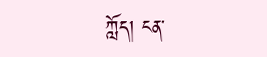ཀློད། ངན་